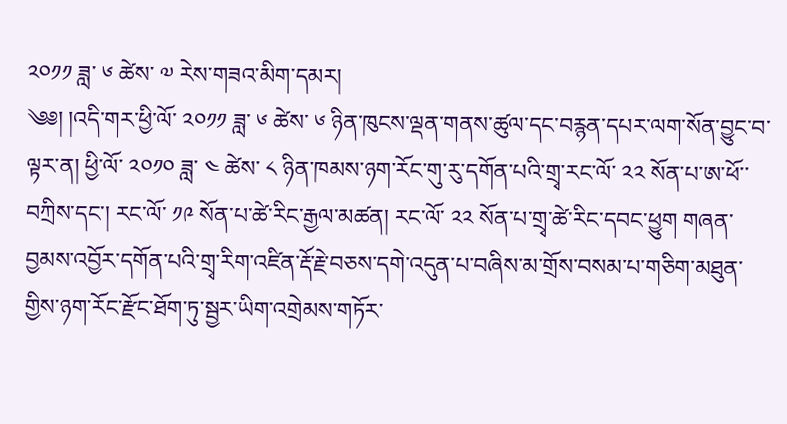༢༠༡༡ ཟླ་ ༦ ཚེས་ ༧ རེས་གཟའ་མིག་དམར།
༄༅། །འདི་གར་ཕྱི་ལོ་ ༢༠༡༡ ཟླ་ ༦ ཚེས་ ༦ ཉིན་ཁུངས་ལྡན་གནས་ཚུལ་དང་བརྙན་དཔར་ལག་སོན་བྱུང་བ་ལྟར་ན། ཕྱི་ལོ་ ༢༠༡༠ ཟླ་ ༤ ཚེས་ ༨ ཉིན་ཁམས་ཉག་རོང་གུ་རུ་དགོན་པའི་གྲྭ་རང་ལོ་ ༢༢ སོན་པ་ཨ་ཕོ་་བཀྲིས་དང་། རང་ལོ་ ༡༩ སོན་པ་ཚེ་རིང་རྒྱལ་མཚན། རང་ལོ་ ༢༢ སོན་པ་གྲྭ་ཚེ་རིང་དབང་ཕྱུག གཞན་བྱམས་འབྱོར་དགོན་པའི་གྲྭ་རིག་འཛིན་རྡོ་རྗེ་བཅས་དགེ་འདུན་པ་བཞིས་མ་གྲོས་བསམ་པ་གཅིག་མཐུན་གྱིས་ཉག་རོང་རྫོང་ཐོག་ཏུ་སྦྱར་ཡིག་འགྲེམས་གཏོར་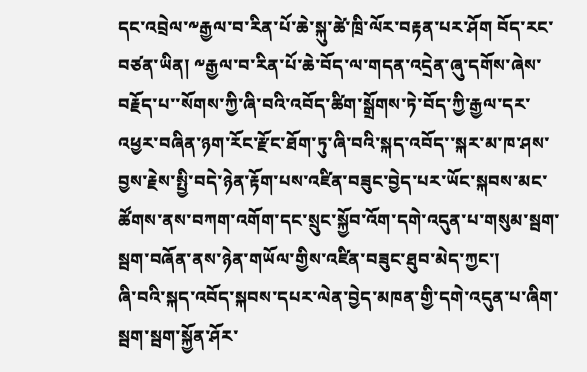དང་འབྲེལ་༸རྒྱལ་བ་རིན་པོ་ཆེ་སྐུ་ཚེ་ཁྲི་ལོར་བརྟན་པར་ཤོག བོད་རང་བཙན་ཡིན། ༸རྒྱལ་བ་རིན་པོ་ཆེ་བོད་ལ་གདན་འདྲེན་ཞུ་དགོས་ཞེས་བརྗོད་པ་་སོགས་ཀྱི་ཞི་བའི་འབོད་ཚིག་སྒྲོགས་ཏེ་བོད་ཀྱི་རྒྱལ་དར་འཕྱར་བཞིན་ཉག་རོང་རྫོང་ཐོག་ཏུ་ཞི་བའི་སྐད་འབོད་་སྐར་མ་ཁ་ཤས་བྱས་རྗེས་སྤྱི་བདེ་ཉེན་རྟོག་པས་འཛིན་བཟུང་བྱེད་པར་ཡོང་སྐབས་མང་ཚོགས་ནས་བཀག་འགོག་དང་སྲུང་སྐྱོབ་འོག་དགེ་འདུན་པ་གསུམ་སྦག་སྦག་བཞོན་ནས་ཉེན་གཡོལ་གྱིས་འཛིན་བཟུང་ཐུབ་མེད་ཀྱང་།
ཞི་བའི་སྐད་འབོད་སྐབས་དཔར་ལེན་བྱེད་མཁན་གྱི་དགེ་འདུན་པ་ཞིག་སྦག་སྦག་སྐྱོན་ཤོར་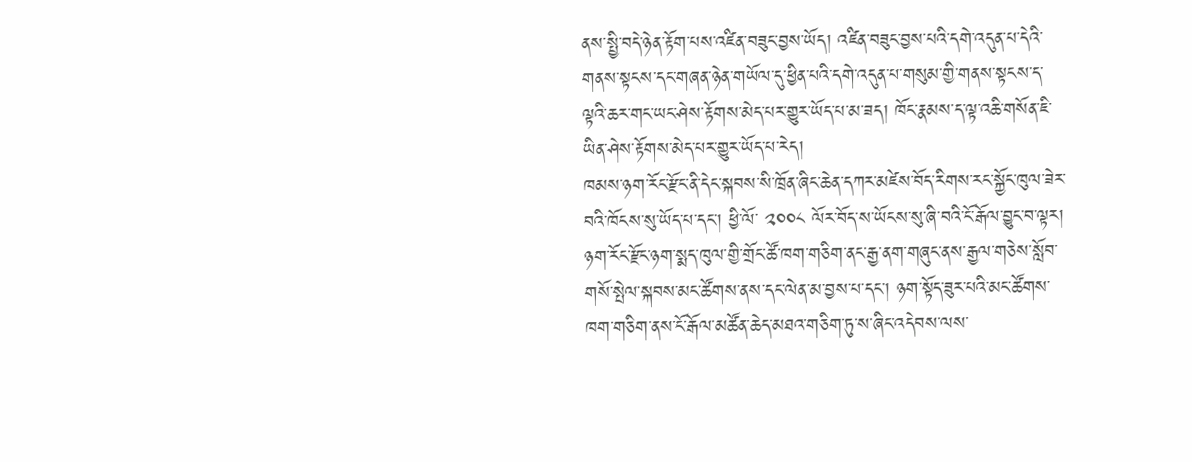ནས་སྤྱི་བདེ་ཉེན་རྟོག་པས་འཛིན་བཟུང་བྱས་ཡོད། འཛིན་བཟུང་བྱས་པའི་དགེ་འདུན་པ་དེའི་གནས་སྟངས་དང་གཞན་ཉེན་གཡོལ་དུ་ཕྱིན་པའི་དགེ་འདུན་པ་གསུམ་གྱི་གནས་སྟངས་ད་ལྟའི་ཆར་གང་ཡང་ཤེས་རྟོགས་མེད་པར་གྱུར་ཡོད་པ་མ་ཟད། ཁོང་རྣམས་ད་ལྟ་འཆི་གསོན་ཇི་ཡིན་ཤེས་རྟོགས་མེད་པར་གྱུར་ཡོད་པ་རེད།
ཁམས་ཉག་རོང་རྫོང་ནི་དེང་སྐབས་སི་ཁྲོན་ཞིང་ཆེན་དཀར་མཛེས་བོད་རིགས་རང་སྐྱོང་ཁུལ་ཟེར་བའི་ཁོངས་སུ་ཡོད་པ་དང་། ཕྱི་ལོ་ ༢༠༠༨ ལོར་བོད་ས་ཡོངས་སུ་ཞི་བའི་ངོ་རྒོལ་བྱུང་བ་ལྟར། ཉག་རོང་རྫོང་ཉག་སྨད་ཁུལ་གྱི་གྲོང་ཚོ་ཁག་གཅིག་ནང་རྒྱ་ནག་གཞུང་ནས་རྒྱལ་གཅེས་སློབ་གསོ་སྤེལ་སྐབས་མང་ཚོགས་ནས་དང་ལེན་མ་བྱས་པ་དང་། ཉག་སྟོད་ཟུར་པའི་མང་ཚོགས་ཁག་གཅིག་ནས་ངོ་རྒོལ་མཚོན་ཆེད་མཐའ་གཅིག་ཏུ་ས་ཞིང་འདེབས་ལས་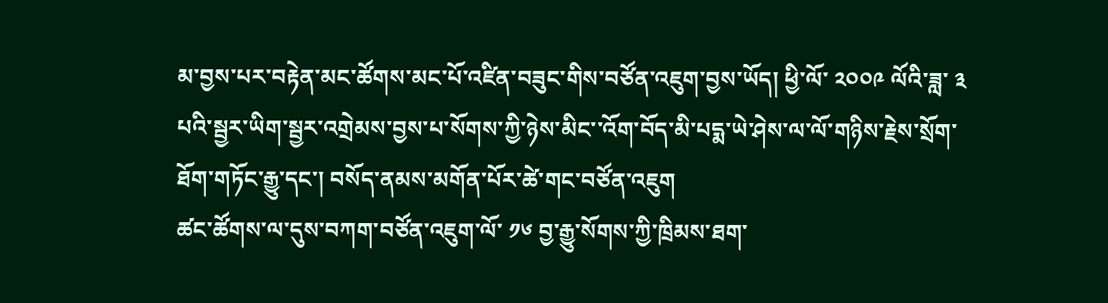མ་བྱས་པར་བརྟེན་མང་ཚོགས་མང་པོ་འཛིན་བཟུང་གིས་བཙོན་འཇུག་བྱས་ཡོད། ཕྱི་ལོ་ ༢༠༠༩ ལོའི་ཟླ་ ༣ པའི་སྦྱར་ཡིག་སྦྱར་འགྲེམས་བྱས་པ་སོགས་ཀྱི་ཉེས་མིང་་འོག་བོད་མི་པདྨ་ཡེ་ཤེས་ལ་ལོ་གཉིས་རྗེས་སྲོག་ཐོག་གཏོང་རྒྱུ་དང་། བསོད་ནམས་མགོན་པོར་ཚེ་གང་བཙོན་འཇུག
ཚང་ཚོགས་ལ་དུས་བཀག་བཙོན་འཇུག་ལོ་ ༡༦ བྱ་རྒྱུ་སོགས་ཀྱི་ཁྲིམས་ཐག་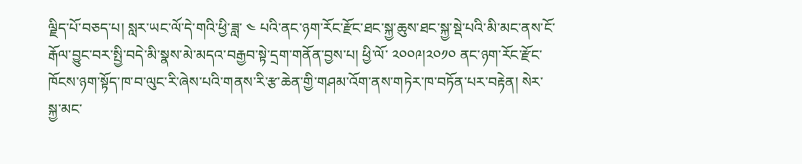ལྗིད་པོ་བཅད་པ། སླར་ཡང་ལོ་དེ་གའི་ཕྱི་ཟླ་ ༤ པའི་ནང་ཉག་རོང་རྫོང་ཐང་སྐྱ་ཆུས་ཐང་སྐྱ་སྡེ་པའི་མི་མང་ནས་ངོ་རྒོལ་བྱུང་བར་སྤྱི་བདེ་མི་སྣས་མེ་མདའ་བརྒྱབ་སྟེ་དྲག་གནོན་བྱས་པ། ཕྱི་ལོ་ ༢༠༠༩།༢༠༡༠ ནང་ཉག་རོང་རྫོང་ཁོངས་ཉག་སྟོད་ཁ་བ་ལུང་རི་ཞེས་པའི་གནས་རི་རྩ་ཆེན་གྱི་གཤམ་འོག་ནས་གཏེར་ཁ་བཏོན་པར་བརྟེན། སེར་སྐྱ་མང་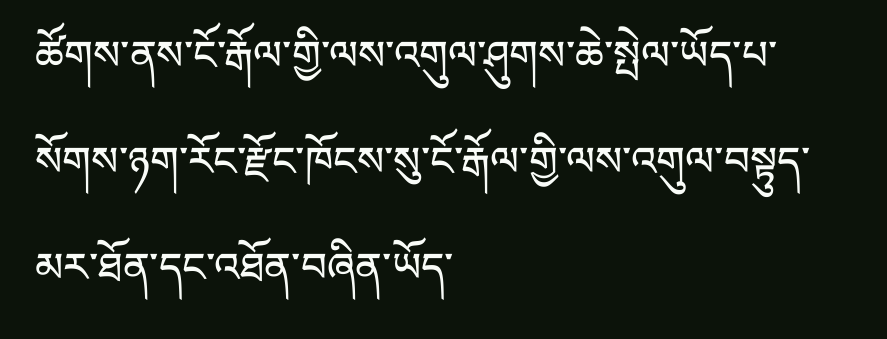ཚོགས་ནས་ངོ་རྒོལ་གྱི་ལས་འགུལ་ཤུགས་ཆེ་སྤེལ་ཡོད་པ་སོགས་ཉག་རོང་རྫོང་ཁོངས་སུ་ངོ་རྒོལ་གྱི་ལས་འགུལ་བསྟུད་མར་ཐོན་དང་འཐོན་བཞིན་ཡོད་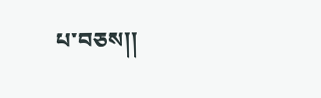པ་བཅས།།